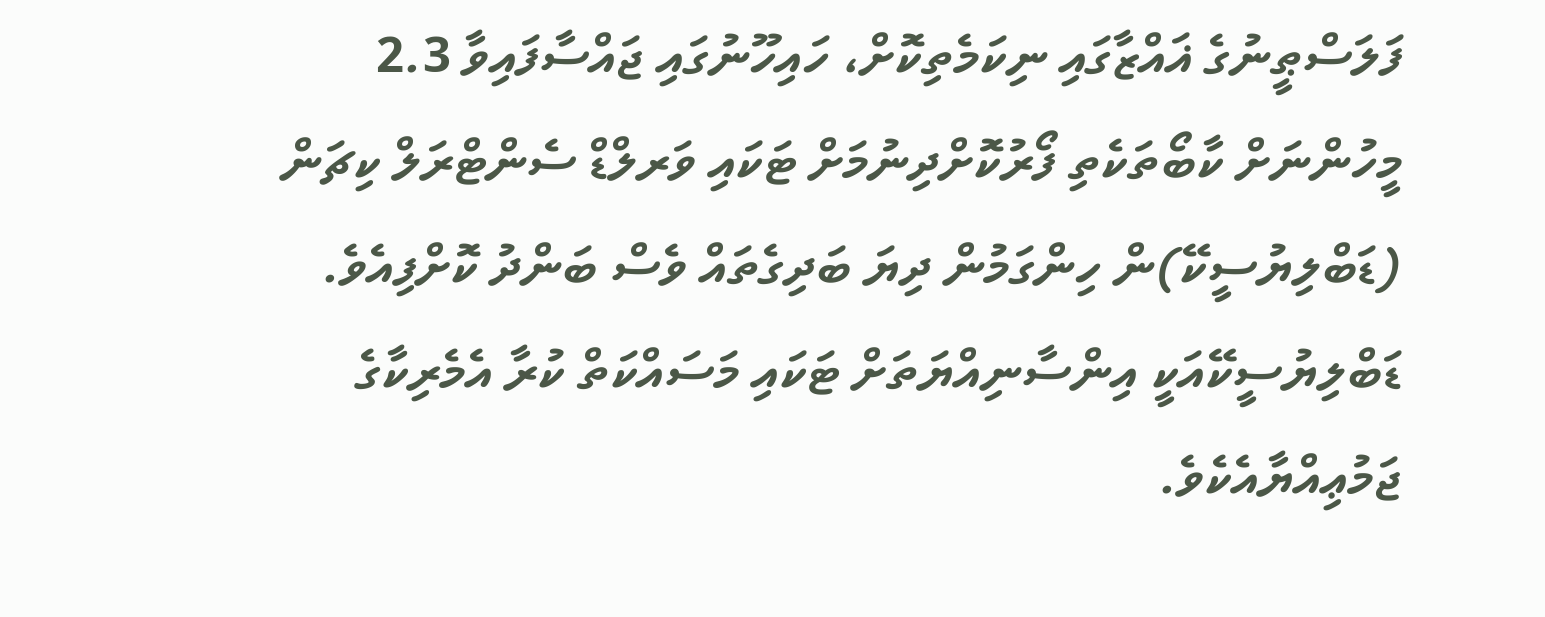ފަލަސްޠީނުގެ ޣައްޒާގައި ނިކަމެތިކޮށް، ހައިހޫނުގައި ޖައްސާފައިވާ 2.3 މީހުންނަށް ކާބޯތަކެތި ފޯރުކޮށްދިނުމަށް ޓަކައި ވަރލްޑް ސެންޓްރަލް ކިޗަން (ޑަބްލިޔުސީކޭ)ން ހިންގަމުން ދިޔަ ބަދިގެތައް ވެސް ބަންދު ކޮށްފިއެވެ. ޑަބްލިޔުސީކޭއަކީ އިންސާނިއްޔަތަށް ޓަކައި މަސައްކަތް ކުރާ އެމެރިކާގެ ޖަމުޢިއްޔާއެކެވެ.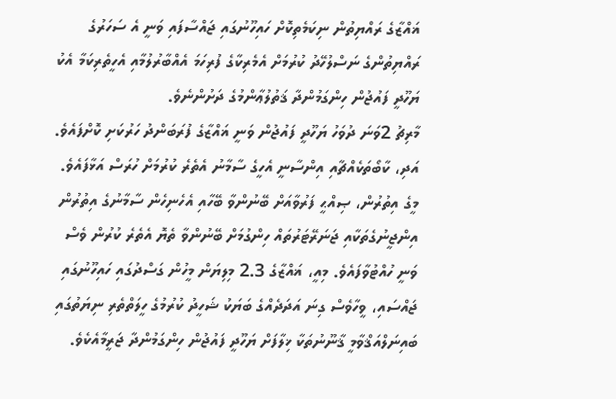ޣައްޒާގެ ރައްޔިތުން ނިކަމެތިކޮށް ހައިހޫނުގައި ޖައްސާފައި ވަނީ އެ ސަހަރުގެ ރައްޔިތުންގެ ނަސްލުހޭދު ކުރުމަށް އެމެރިކާގެ ފުރިހަމަ އެއްބާރުލުމާއި އެހީތެރިކަމާ އެކު ޔަހޫދީ ފައުޖުން ހިންގަމުންދާ ޤަތުލުޢާންމުގެ ދަށުންނެވެ.
މާރިޗު 2ވަނަ ދުވަހު ޔަހޫދީ ފައުޖުން ވަނީ ޣައްޒާގެ ފުރަބަންދު ހަރުކަށި ކޮށްފައެވެ. އަދި، ކާބޯތަކެއްޗާއި އިންސާނީ އެހީގެ ސާމާނު އެތެރެ ކުރުމަށް ހުރަސް އަޅާފައެވެ. މީގެ އިތުރުން، ޞިއްޙީ ފަރުވާއަށް ބޭނުންވާ ބޭހާއި އެހެނިހެން ސާމާނުގެ އިތުރުން އިންޖީނުގެތަކާއި ޖަނަރޭޓަރުތައް ހިންގުމަށް ބޭނުންވާ ތެޔޮ އެތެރެ ކުރުން ވެސް ވަނީ ހުއްޓުވާފައެވެ. މިއީ، ޣައްޒާގެ 2.3 މިލިޔަން މީހުން ގަސްދުގައި ހައިހޫނުގައި ޖައްސައި، ވީހާވެސް ގިނަ އަދަދެއްގެ ބަޔަކު ޝަހީދު ކުރުމުގެ ހީލަތްތެރި ނިޔަތުގައި ބައިނަލްއަޤްވާމީ ޤާނޫނުތަކާ ޚިލާފަށް ޔަހޫދީ ފައުޖުން ހިންގަމުންދާ ޖަރީމާއެކެވެ.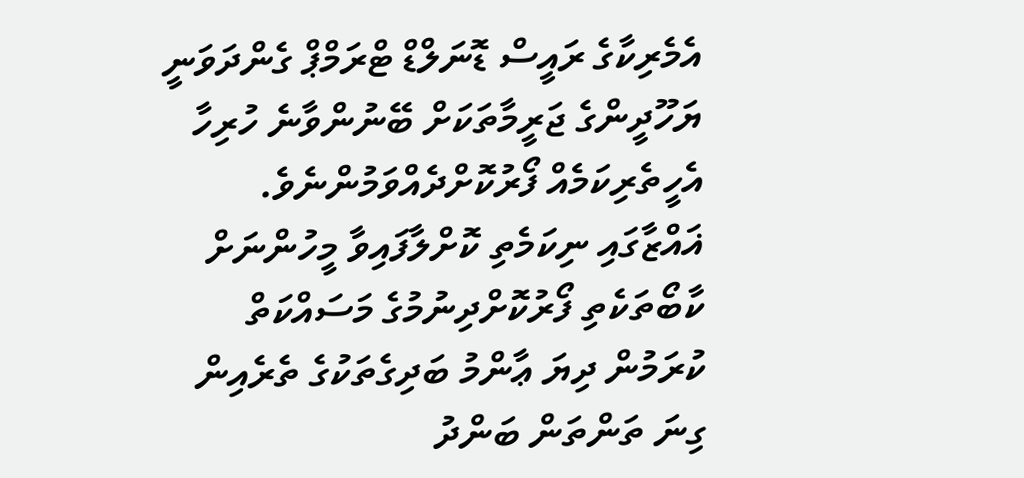އެމެރިކާގެ ރައީސް ޑޮނަލްޑް ޓްރަމްޕް ގެންދަވަނީ ޔަހޫދީންގެ ޖަރީމާތަކަށް ބޭނުންވާނެ ހުރިހާ އެހީތެރިކަމެއް ފޯރުކޮށްދެއްވަމުންނެވެ.
ޣައްޒާގައި ނިކަމެތި ކޮށްލާފައިވާ މީހުންނަށް ކާބޯތަކެތި ފޯރުކޮށްދިނުމުގެ މަސައްކަތް ކުރަމުން ދިޔަ ޢާންމު ބަދިގެތަކުގެ ތެރެއިން ގިނަ ތަންތަން ބަންދު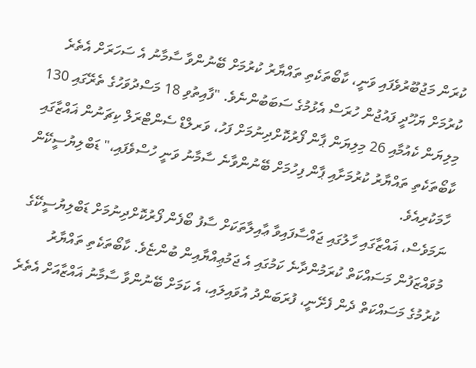ކުރަން މަޖުބޫރުވެފައި ވަނީ، ކާބޯތަކެތި ތައްޔާރު ކުރުމަށް ބޭނުންވާ ސާމާނު އެ ސަހަރަށް އެތެރެ ކުރުމަށް ޔަހޫދީ ފައުޖުން ހުރަސް އެޅުމުގެ ސަބަބުންނެވެ. "ފާއިތުވި 18 މަސްދުވަހުގެ ތެރޭގައި 130 މިލިޔަން ކެއުމާއި 26 މިލިޔަން ޕާން ފޯރުކޮށްދިނުމަށް ފަހު، ވަރލްޑް ސެންޓްރަލް ކިޗަނުން ޣައްޒާގައި ކާބޯތަކެތި ތައްޔާރު ކުރުމަށާއި ޕާން ފިހުމަށް ބޭނުންވާނެ ސާމާނު ވަނީ ހުސްވެފައި،" ޑަބްލިޔުސީކޭން ހާމަކުރިއެވެ.
ނަމަވެސް، ޣައްޒާގައި ހާލުގައި ޖައްސާފައިވާ ޢާއިލާތަކަށް ސާފު ބޯފެން ފޯރުކޮށްދިނުމަށް ޑަބްލިޔުސީކޭގެ މުވައްޒަފުން މަސައްކަތް ކުރަމުންދާނެ ކަމުގައި އެ ޖަމުޢިއްޔާއިން ބުންޏެވެ. ކާބޯތަކެތި ތައްޔާރު ކުރުމުގެ މަސައްކަތް ދެން ފެށޭނީ، ފުރަބަންދު އުވައިލައި، އެ ކަމަށް ބޭނުންވާ ސާމާނު ޣައްޒާއަށް އެތެރެ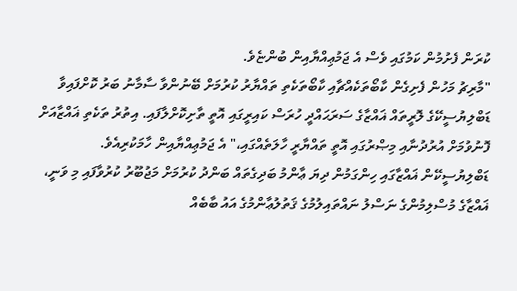ކުރަން ފެށުމުން ކަމުގައި ވެސް އެ ޖަމުޢިއްޔާއިން ބުންޏެވެ.
"މާރިޗު މަހުން ފެށިގެން ކާބޯތަކެއްޗާއި ކާބޯތަކެތި ތައްޔާރު ކުރުމަށް ބޭނުންވާ ސާމާނު ބަރު ކޮށްފައިވާ ޑަބްލިޔުސީކޭގެ ލޮރީތައް ޣައްޒާގެ ސަރަޙައްދީ ހުރަސް ކައިރީގައި އޮތީ ތާށިކޮށްލާފައި. އިތުރު ތަކެތި ޣައްޒާއަށް ފޮނުވުމަށް އުރުދުނާއި މިޞްރުގައި އޮތީ ތައްޔާރީ ހާލަތެއްގައި،" އެ ޖަމުޢިއްޔާއިން ހާމަކުރިއެވެ.
ޑަބްލިޔުސީކޭން ޣައްޒާގައި ހިންގަމުން ދިޔަ ޢާންމު ބަދިގެތައް ބަންދު ކުރުމަށް މަޖުބޫރު ކުރުވާފައި މި ވަނީ، ޣައްޒާގެ މުސްލިމުންގެ ނަސްލު ނައްތައިލުމުގެ ޤަތުލުޢާންމުގެ އައު ބާބެއް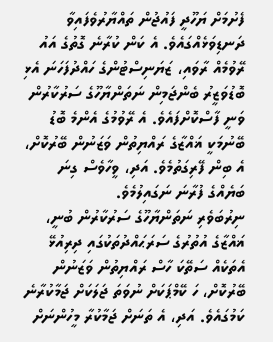ފެށުމަށް ޔަހޫދީ ފައުޖުން ތައްޔާރުވެފައިވާ ދަނޑިވަޅެއްގައެވެ. އެ ކަން ކުރާނެ ގޮތުގެ އައު ރޭވުމެއް ރާވައި، ޒަޔަނިސްޓުންގެ ހައްދުފަހަނަ އެޅި ބޮޑުވަޒީރު ބެންޖަމިން ނަތަންޔާހޫގެ ސަރުކާރުން ވަނީ ފާސްކޮށްފައެވެ. އެ ރޭވުމުގެ އެންމެ ބޮޑު ބޭނުމަކީ ޣައްޒާގެ ރައްޔިތުން ވަޒަނުން ބޭރުކޮށް، އެ ބިން ފޭރިގަތުމެވެ. އަދި، ވީހާވެސް ގިނަ ބަޔެއްގެ ފުރާނަ ނަގައިލުމެވެ.
ނިރުބަވެރި ނަތަންޔާހޫގެ ސަރުކާރުން ބުނީ، ޣައްޒާގެ އުތުރުގެ ސަރަޙައްދުތަކުގައި ދިރިއުޅޭ އެތަކެއް ސަތޭކަ ހާސް ރައްޔިތުން ވަޒަނުން ބޭރުކޮށް، ހަ ކޭމްޕަކަށް ނުވަތަ ޖަލަކަށް ޖަމާކުރާނެ ކަމުގައެވެ. އަދި، އެ ތަނަށް ޖަމާކުރާ މީހުންނަށް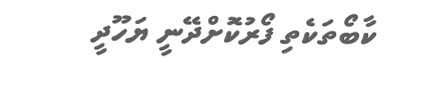ކާބޯތަކެތި ފޯރުކޮށްދޭނީ ޔަހޫދީ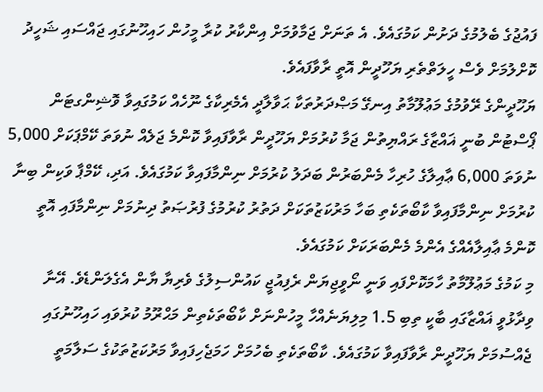ފައުޖުގެ ބެލުމުގެ ދަށުން ކަމުގައެވެ. އެ ތަނަށް ޖަމާވުމަށް އިންކާރު ކުރާ މީހުން ހައިހޫނުގައި ޖައްސައި ޝަހީދު ކޮށްލުމަށް ވެސް ހީލަތްތެރި ޔަހޫދީން އޮތީ ރާވާފައެވެ.
ޔަހޫދީންގެ ރޭވުމުގެ މަޢުލޫމާތު އިނގޭ މަޞްދަރުތަކާ ޙަވާލާދީ އެމެރިކާގެ ނޫހެއް ކަމުގައިވާ ވޮޝިންގޓަން ޕޯސްޓުން ބުނީ ޣައްޒާގެ ރައްޔިތުން ޖަމާ ކުރުމަށް ޔަހޫދީން ރާވާފައިވާ ކޮންމެ ޖަލެއް ނުވަތަ ކޭމްޕަކަށް 5,000 ނުވަތަ 6,000 ޢާއިލާގެ ހުރިހާ މެންބަރުން ބަދަލު ކުރުމަށް ނިންމާފައިވާ ކަމުގައެވެ. އަދި، ކޭމްޕާ ވަކިން ބިނާ ކުރުމަށް ނިންމާފައިވާ ކާބޯތަކެތި ބަހާ މަރުކަޒުތަކަށް ދަތުރު ކުރުމުގެ ފުރުޞަތު ދިނުމަށް ނިންމާފައި އޮތީ ކޮންމެ ޢާއިލާއެއްގެ އެންމެ މެންބަރަކަށް ކަމުގައެވެ.
މި ކަމުގެ މަޢުލޫމާތު ހާމަކޮށްފައި ވަނީ ނޯވީޖިޔަން ރެފިއުޖީ ކައުންސިލުގެ ވެރިޔާ ޔާން އެގެލަންޑެވެ. އޭނާ ވިދާޅުވީ ޣައްޒާގައި ބާކީ ތިބި 1.5 މިލިޔަނެއްހާ މީހުންނަށް ކާބޯތަކެތިން މަޙްރޫމު ކުރުވައި ހައިހޫނުގައި ޖެއްސުމަށް ޔަހޫދީން ރާވާފައިވާ ކަމުގައެވެ. ކާބޯތަކެތި ބެހުމަށް ހަމަޖެހިފައިވާ މަރުކަޒުތަކުގެ ސަލާމަތީ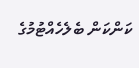ކަންކަން ބެލެހެއްޓުމުގެ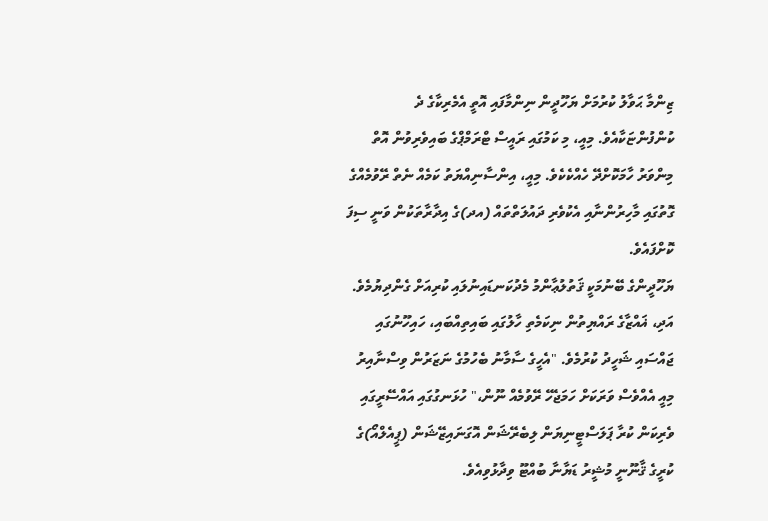ޒިންމާ ޙަވާލު ކުރުމަށް ޔަހޫދީން ނިންމާފައި އޮތީ އެމެރިކާގެ ދެ ކުންފުންޏަކާއެވެ. މިއީ، މި ކަމުގައި ރައީސް ޓްރަމްޕްގެ ބައިވެރިވުން އޮތް މިންވަރު ހާމަކޮށްދޭ ހެއްކެކެވެ. މިއީ، އިންސާނިއްޔަތު ކަމެއް ނެތް ރޭވުމެއްގެ ގޮތުގައި މާހިރުންނާއި އެކުވެރި ދައުލަތްތައް (އދ)ގެ އިދާރާތަކުން ވަނީ ސިފަ ކޮށްފައެވެ.
ޔަހޫދީންގެ ބޭނުމަކީ ޤަތުލުޢާންމު މެދުކަނޑައިނުލައި ކުރިއަށް ގެންދިޔުމެވެ. އަދި، ޣައްޒާގެ ރައްޔިތުން ނިކަމެތި ހާލުގައި ބައިތިއްބައި، ހައިހޫނުގައި ޖައްސައި ޝަހީދު ކުރުމެވެ. "އެހީގެ ސާމާނު ބެހުމުގެ ނަޒަރުން ވިސްނާއިރު މިއީ އެއްވެސް ވަރަކަށް ހަމަޖެހޭ ރޭވުމެއް ނޫން،" ހުޅަނގުގައި އައްސޭރީގައި ވެރިކަން ކުރާ ޕަލަސްޓީނިޔަން ލިބެރޭޝަން އޮގަނައިޒޭޝަން (ޕީއެލްއޯ)ގެ ކުރީގެ ޤާނޫނީ މުޝީރު ޑަޔާނާ ބުއްޓޫ ވިދާޅުވިއެވެ.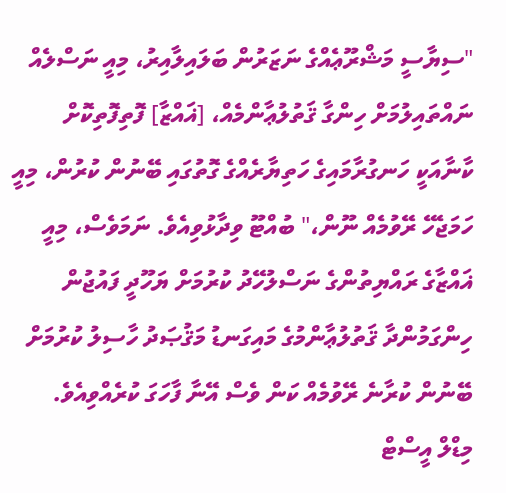"ސިޔާސީ މަޝްރޫޢެއްގެ ނަޒަރުން ބަލައިލާއިރު، މިއީ ނަސްލެއް ނައްތައިލުމަށް ހިންގާ ޤަތުލުޢާންމެއް، [ޣައްޒާ] ފޮތިފޮތިކޮށް ކާނާއަކީ ހަނގުރާމައިގެ ހަތިޔާރެއްގެ ގޮތުގައި ބޭނުން ކުރުން، މިއީ ހަމަޖެހޭ ރޭވުމެއް ނޫން،" ބުއްޓޫ ވިދާޅުވިއެވެ. ނަމަވެސް، މިއީ ޣައްޒާގެ ރައްޔިތުންގެ ނަސްލުހޭދު ކުރުމަށް ޔަހޫދީ ފައުޖުން ހިންގަމުންދާ ޤަތުލުޢާންމުގެ މައިގަނޑު މަޤުޞަދު ހާސިލު ކުރުމަށް ބޭނުން ކުރާނެ ރޭވުމެއް ކަން ވެސް އޭނާ ފާހަގަ ކުރެއްވިއެވެ.
މިޑްލް އީސްޓް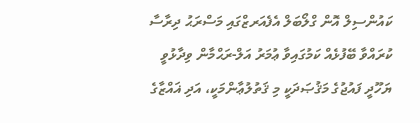ކައުންސިލް އޮން ގްލޯބަލް އެފެއަރޒްގައި މަސްރަޙު ދިރާސާ ކުރައްވާ ބޭފުޅެއް ކަމުގައިވާ ޢުމަރު އަލް-ރަޙްމާން ވިދާޅުވީ ޔަހޫދީ ފައުޖުގެ މަޤުޞަދަކީ މި ޤަތުލުޢާންމަކީ، އަދި ޣައްޒާގެ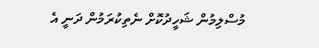މުސްލިމުން ޝަހީދުކޮށް ނެތިކުރަމުން ދަނީ އެ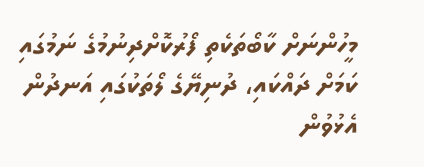މީހުންނަށް ކާބޯތަކެތި ފޯރުކޮށްދިނުމުގެ ނަމުގައި ކަމަށް ދައްކައި، ދުނިޔޭގެ ލޯތަކުގައި އަނދުން އެޅުވުން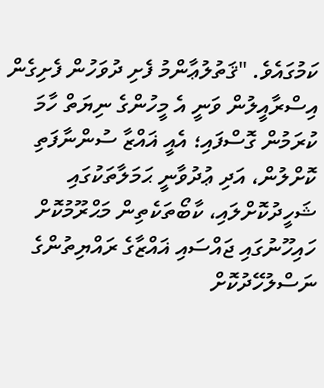ކަމުގައެވެ. "ޤަތުލުޢާންމު ފެށި ދުވަހުން ފެށިގެން އިސްރާއީލުން ވަނީ އެ މީހުންގެ ނިޔަތް ހާމަ ކުރަމުން ގޮސްފައި؛ އެއީ ޣައްޒާ ސުންނާފަތި ކޮށްލުން، އަދި ޢުދުވާނީ ޙަމަލާތަކުގައި ޝަހީދުކޮށްލައި، ކާބޯތަކެތިން މަޙްރޫމުކޮށް ހައިހޫނުގައި ޖައްސައި ޣައްޒާގެ ރައްޔިތުންގެ ނަސްލުހޭދުކޮށް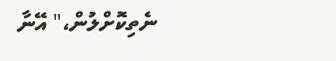ނެތިކޮށްލުން،" އޭނާ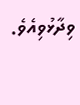ވިދާޅުވިއެވެ.